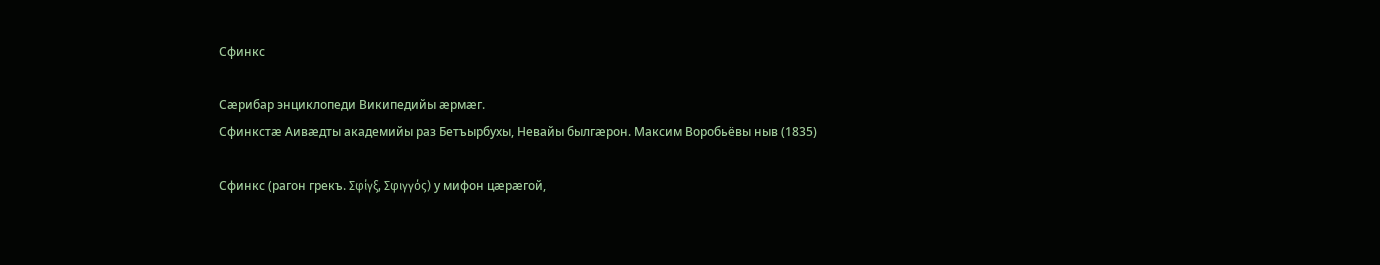Сфинкс

Сæрибар энциклопеди Википедийы æрмæг.
Сфинкстæ Аивæдты академийы раз Бетъырбухы, Невайы былгæрон. Максим Воробьёвы ныв (1835)

Сфинкс (рагон грекъ. Σφίγξ, Σφιγγός) у мифон цæрæгой,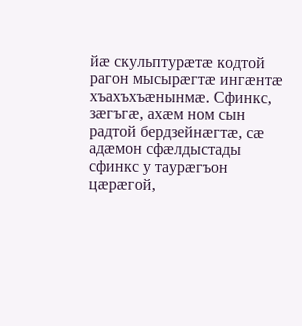йæ скульптурæтæ кодтой рагон мысырæгтæ ингæнтæ хъахъхъæнынмæ. Сфинкс, зæгъгæ, ахæм ном сын радтой бердзейнæгтæ, сæ адæмон сфæлдыстады сфинкс у таурæгъон цæрæгой,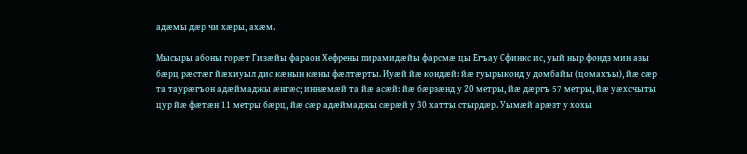адæмы дæр чи хæры, ахæм.

Мысыры абоны горæт Гизæйы фараон Хефрены пирамидæйы фарсмæ цы Егъау Сфинкс ис, уый ныр фондз мин азы бæрц рæстæг йæхиуыл дис кæнын кæны фæлтæрты. Иуæй йæ кондæй: йæ гуырыконд у домбайы (цомахъы), йæ сæр та таурæгъон адæймаджы æнгæс; иннæмæй та йæ асæй: йæ бæрзæнд у 20 метры, йæ дæргъ 57 метры, йæ уæхсчыты цур йæ фæтæн 11 метры бæрц, йæ сæр адæймаджы сæрæй у 30 хатты стырдæр. Уымæй арæзт у хохы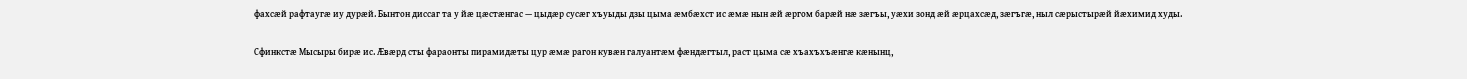фахсæй рафтаугæ иу дурæй. Бынтон диссаг та у йæ цæстæнгас — цыдæр сусæг хъуыды дзы цыма æмбæхст ис æмæ нын æй æргом барæй нæ зæгъы, уæхи зонд æй æрцахсæд, зæгъгæ, ныл сæрыстырæй йæхимид худы.

Сфинкстæ Мысыры бирæ ис. Æвæрд сты фараонты пирамидæты цур æмæ рагон кувæн галуантæм фæндæгтыл, раст цыма сæ хъахъхъæнгæ кæнынц,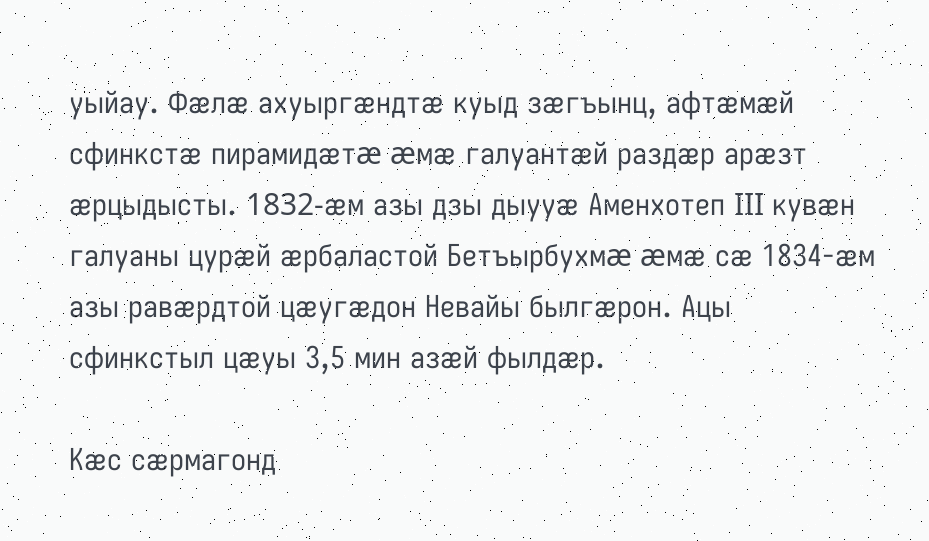уыйау. Фæлæ ахуыргæндтæ куыд зæгъынц, афтæмæй сфинкстæ пирамидæтæ æмæ галуантæй раздæр арæзт æрцыдысты. 1832-æм азы дзы дыууæ Аменхотеп III кувæн галуаны цурæй æрбаластой Бетъырбухмæ æмæ сæ 1834-æм азы равæрдтой цæугæдон Невайы былгæрон. Ацы сфинкстыл цæуы 3,5 мин азæй фылдæр.

Кæс сæрмагонд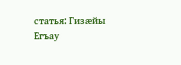статья: Гизæйы Егъау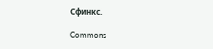Сфинкс.

Commons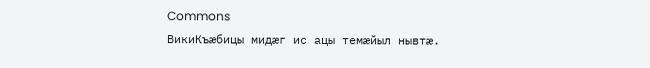Commons
ВикиКъæбицы мидæг ис ацы темæйыл нывтæ.